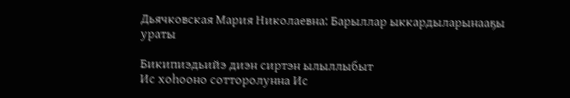Дьячковская Мария Николаевна: Барыллар ыккардыларынааҕы ураты

Бикипиэдьийэ диэн сиртэн ылыллыбыт
Ис хоһооно сотторолунна Ис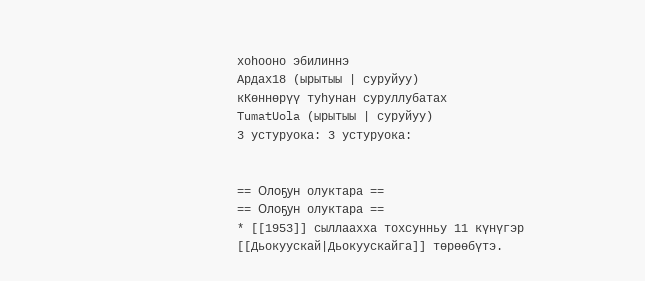хоһооно эбилиннэ
Ардах18 (ырытыы | суруйуу)
кКөннөрүү туһунан суруллубатах
TumatUola (ырытыы | суруйуу)
3 устуруока: 3 устуруока:


== Олоҕун олуктара ==
== Олоҕун олуктара ==
* [[1953]] сыллаахха тохсунньу 11 күнүгэр [[Дьокуускай|Дьокуускайга]] төрөөбүтэ.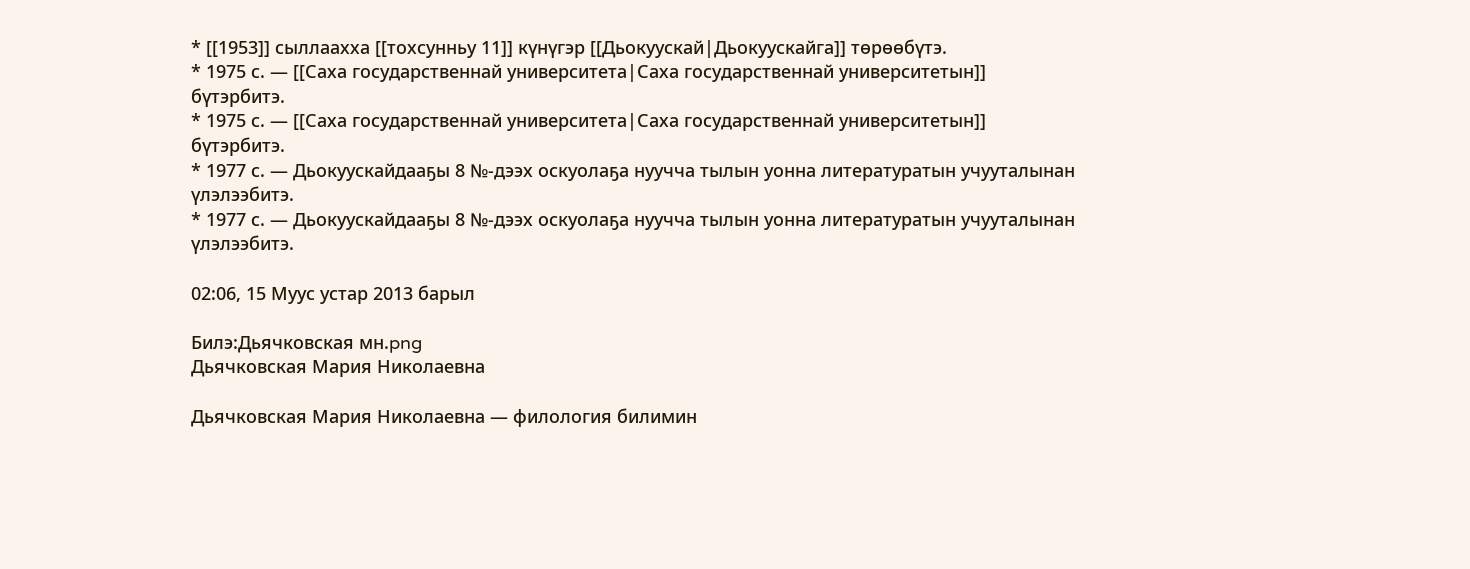* [[1953]] сыллаахха [[тохсунньу 11]] күнүгэр [[Дьокуускай|Дьокуускайга]] төрөөбүтэ.
* 1975 с. — [[Саха государственнай университета|Саха государственнай университетын]] бүтэрбитэ.
* 1975 с. — [[Саха государственнай университета|Саха государственнай университетын]] бүтэрбитэ.
* 1977 с. — Дьокуускайдааҕы 8 №-дээх оскуолаҕа нуучча тылын уонна литературатын учууталынан үлэлээбитэ.
* 1977 с. — Дьокуускайдааҕы 8 №-дээх оскуолаҕа нуучча тылын уонна литературатын учууталынан үлэлээбитэ.

02:06, 15 Муус устар 2013 барыл

Билэ:Дьячковская мн.png
Дьячковская Мария Николаевна

Дьячковская Мария Николаевна — филология билимин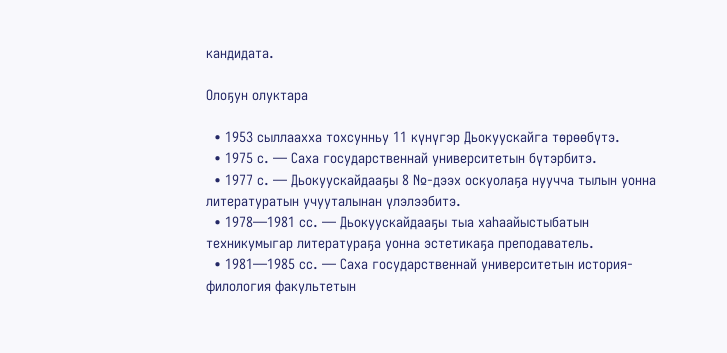кандидата.

Олоҕун олуктара

  • 1953 сыллаахха тохсунньу 11 күнүгэр Дьокуускайга төрөөбүтэ.
  • 1975 с. — Саха государственнай университетын бүтэрбитэ.
  • 1977 с. — Дьокуускайдааҕы 8 №-дээх оскуолаҕа нуучча тылын уонна литературатын учууталынан үлэлээбитэ.
  • 1978—1981 сс. — Дьокуускайдааҕы тыа хаһаайыстыбатын техникумыгар литератураҕа уонна эстетикаҕа преподаватель.
  • 1981—1985 сс. — Саха государственнай университетын история-филология факультетын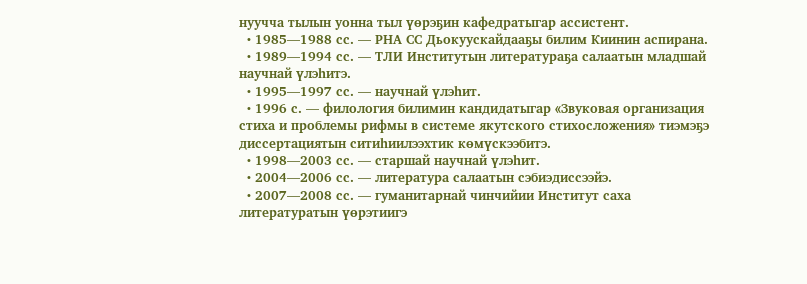нуучча тылын уонна тыл үөрэҕин кафедратыгар ассистент.
  • 1985—1988 сс. — РНА СС Дьокуускайдааҕы билим Киинин аспирана.
  • 1989—1994 сс. — ТЛИ Институтын литератураҕа салаатын младшай научнай үлэһитэ.
  • 1995—1997 сс. — научнай үлэһит.
  • 1996 с. — филология билимин кандидатыгар «Звуковая организация стиха и проблемы рифмы в системе якутского стихосложения» тиэмэҕэ диссертациятын ситиһиилээхтик көмүскээбитэ.
  • 1998—2003 сс. — старшай научнай үлэһит.
  • 2004—2006 сс. — литература салаатын сэбиэдиссээйэ.
  • 2007—2008 сс. — гуманитарнай чинчийии Институт саха литературатын үөрэтиигэ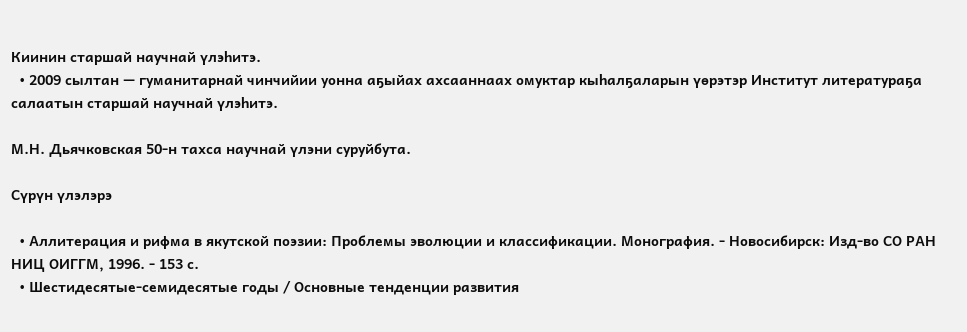Киинин старшай научнай үлэһитэ.
  • 2009 сылтан — гуманитарнай чинчийии уонна аҕыйах ахсааннаах омуктар кыһалҕаларын үөрэтэр Институт литератураҕа салаатын старшай научнай үлэһитэ.

М.Н. Дьячковская 50-н тахса научнай үлэни суруйбута.

Сүрүн үлэлэрэ

  • Аллитерация и рифма в якутской поэзии: Проблемы эволюции и классификации. Монография. - Новосибирск: Изд-во СО РАН НИЦ ОИГГМ, 1996. - 153 с.
  • Шестидесятые-семидесятые годы / Основные тенденции развития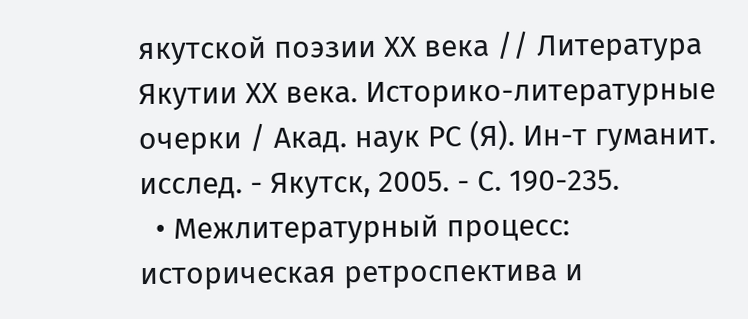якутской поэзии ХХ века // Литература Якутии ХХ века. Историко-литературные очерки / Акад. наук РС (Я). Ин-т гуманит. исслед. - Якутск, 2005. - С. 190-235.
  • Межлитературный процесс: историческая ретроспектива и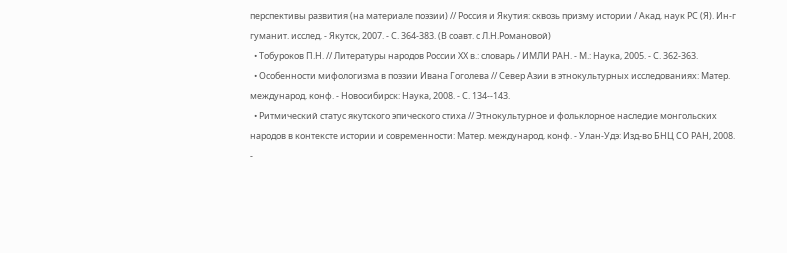перспективы развития (на материале поэзии) // Россия и Якутия: сквозь призму истории / Акад. наук РС (Я). Ин-г гуманит. исслед. - Якутск, 2007. - С. 364-383. (В соавт. с Л.Н.Романовой)
  • Тобуроков П.Н. // Литературы народов России ХХ в.: словарь / ИМЛИ РАН. - М.: Наука, 2005. - С. 362-363.
  • Особенности мифологизма в поэзии Ивана Гоголева // Север Азии в этнокультурных исследованиях: Матер. международ. конф. - Новосибирск: Наука, 2008. - С. 134--143.
  • Ритмический статус якутского эпического стиха // Этнокультурное и фольклорное наследие монгольских народов в контексте истории и современности: Матер. международ. конф. - Улан-Удэ: Изд-во БНЦ СО РАН, 2008. -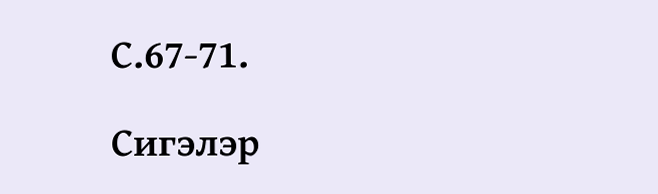С.67-71.

Сигэлэр